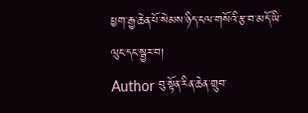ཕྱག་རྒྱ་ཆེན་པོ་སེམས་ཉིད་ངལ་གསོའི་རྩ་བ་མདོ་ཡི་ལུང་དང་སྦྱར་བ།
Author བུ་སྟོན་རིན་ཆེན་གྲུབ་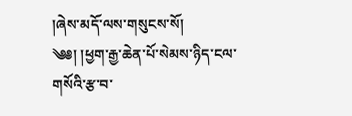།ཞེས་མདོ་ལས་གསུངས་སོ།
༄༅། །ཕྱག་རྒྱ་ཆེན་པོ་སེམས་ཉིད་ངལ་གསོའི་རྩ་བ་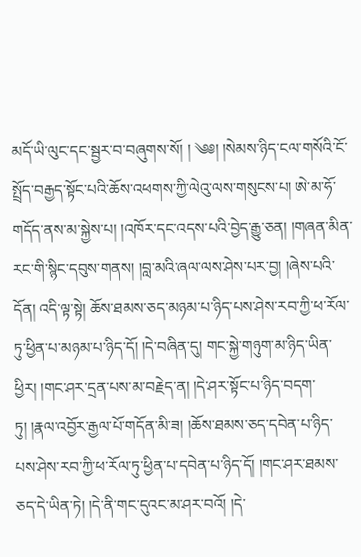མདོ་ཡི་ལུང་དང་སྦྱར་བ་བཞུགས་སོ། ། ༄༅། །སེམས་ཉིད་ངལ་གསོའི་ངོ་སྤྲོད་བརྒྱད་སྟོང་པའི་ཆོས་འཕགས་ཀྱི་ལེའུ་ལས་གསུངས་པ། ཨེ་མ་ཧོ་གདོད་ནས་མ་སྐྱེས་པ། །འཁོར་དང་འདས་པའི་བྱེད་རྒྱུ་ཅན། །གཞན་མིན་རང་གི་སྙིང་དབུས་གནས། །བླ་མའི་ཞལ་ལས་ཤེས་པར་བྱ། །ཞེས་པའི་དོན། འདི་ལྟ་སྟེ། ཆོས་ཐམས་ཅད་མཉམ་པ་ཉིད་པས་ཤེས་རབ་ཀྱི་ཕ་རོལ་ཏུ་ཕྱིན་པ་མཉམ་པ་ཉིད་དོ། །དེ་བཞིན་དུ། གང་སྐྱེ་གཉུག་མ་ཉིད་ཡིན་ཕྱིར། །གང་ཤར་དྲན་པས་མ་བརྗེད་ན། །དེ་ཤར་སྟོང་པ་ཉིད་བདག་ཏུ། །རྣལ་འབྱོར་རྒྱལ་པོ་གདོན་མི་ཟ། །ཆོས་ཐམས་ཅད་དབེན་པ་ཉིད་པས་ཤེས་རབ་ཀྱི་ཕ་རོལ་ཏུ་ཕྱིན་པ་དབེན་པ་ཉིད་དོ། །གང་ཤར་ཐམས་ཅད་དེ་ཡིན་ཏེ། །དེ་ནི་གང་དུའང་མ་ཤར་བའོ། །དེ་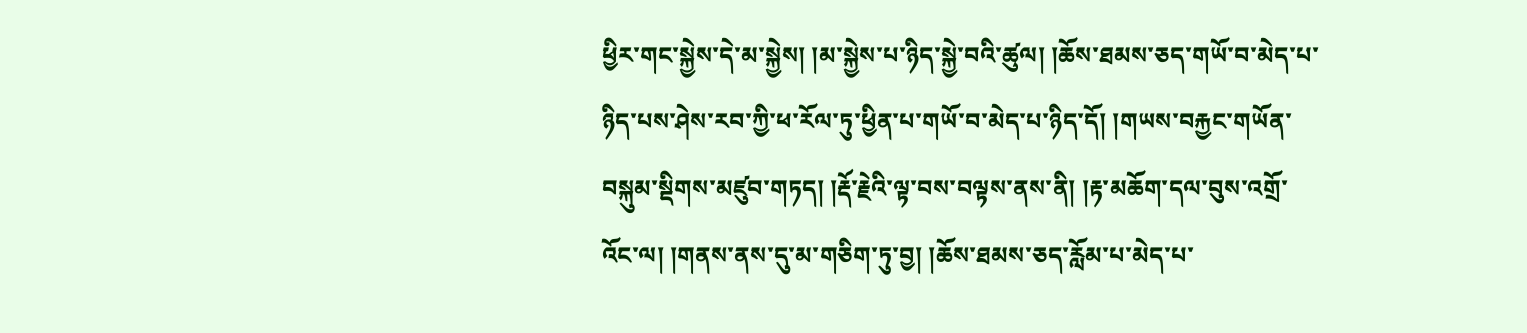ཕྱིར་གང་སྐྱེས་དེ་མ་སྐྱེས། །མ་སྐྱེས་པ་ཉིད་སྐྱེ་བའི་ཚུལ། །ཆོས་ཐམས་ཅད་གཡོ་བ་མེད་པ་ཉིད་པས་ཤེས་རབ་ཀྱི་ཕ་རོལ་ཏུ་ཕྱིན་པ་གཡོ་བ་མེད་པ་ཉིད་དོ། །གཡས་བརྐྱང་གཡོན་བསྐུམ་སྡིགས་མཛུབ་གཏད། །རྡོ་རྗེའི་ལྟ་བས་བལྟས་ནས་ནི། །རྟ་མཆོག་དལ་བུས་འགྲོ་འོང་ལ། །གནས་ནས་དུ་མ་གཅིག་ཏུ་བྱ། །ཆོས་ཐམས་ཅད་རློམ་པ་མེད་པ་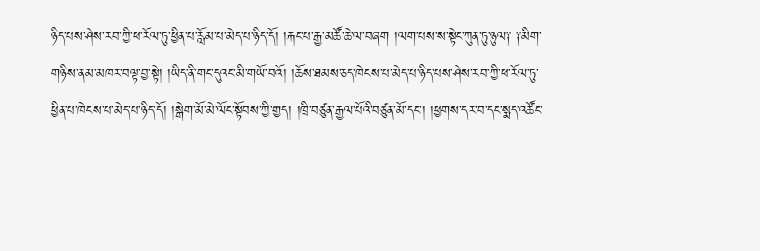ཉིད་པས་ཤེས་རབ་ཀྱི་ཕ་རོལ་ཏུ་ཕྱིན་པ་རློམ་པ་མེད་པ་ཉིད་དོ། །རྐང་པ་རྒྱ་མཚོ་ཆེ་ལ་བཞག །ལག་པས་ས་སྟེང་ཀུན་ཏུ་ཉུལ༑ ༑མིག་གཉིས་ནམ་མཁར་བལྟ་བྱ་སྟེ། །ཡིད་ནི་གང་དུའང་མི་གཡོ་བའོ། །ཆོས་ཐམས་ཅད་ཁེངས་པ་མེད་པ་ཉིད་པས་ཤེས་རབ་ཀྱི་ཕ་རོལ་ཏུ་ཕྱིན་པ་ཁེངས་པ་མེད་པ་ཉིད་དོ། །སྒེག་མོ་མེ་ལོང་སྟོབས་ཀྱི་གྱད། །ཁྲི་བཙུན་རྒྱལ་པོའི་བཙུན་མོ་དང་། །ཕྱགས་དར་བ་དང་སྨད་འཚོང་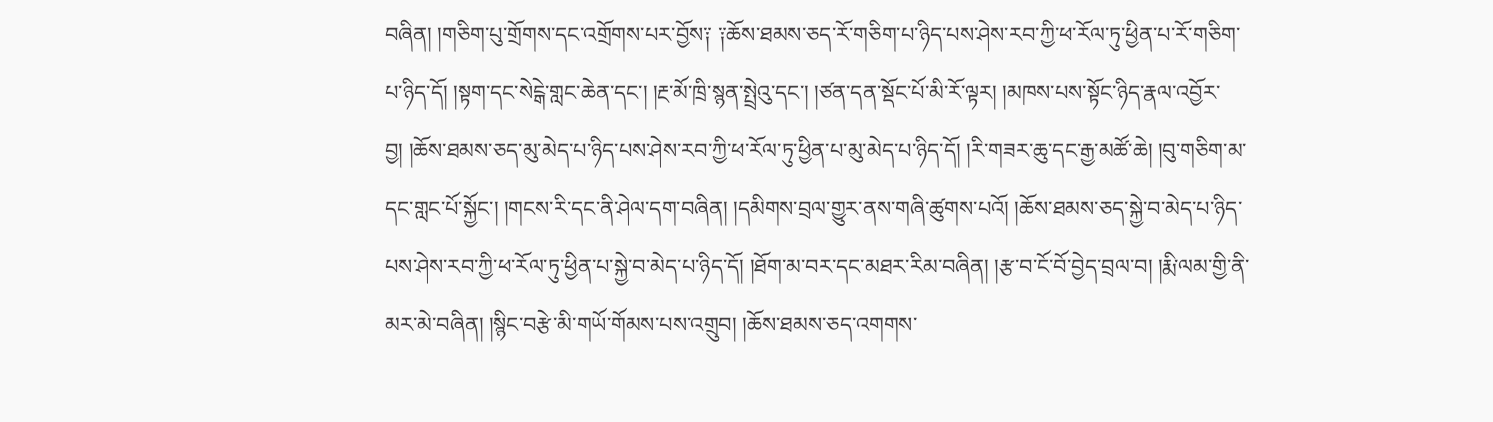བཞིན། །གཅིག་པུ་གྲོགས་དང་འགྲོགས་པར་བྱོས༑ ༑ཆོས་ཐམས་ཅད་རོ་གཅིག་པ་ཉིད་པས་ཤེས་རབ་ཀྱི་ཕ་རོལ་ཏུ་ཕྱིན་པ་རོ་གཅིག་པ་ཉིད་དོ། །སྟག་དང་སེངྒེ་གླང་ཆེན་དང་། །རྔ་མོ་ཁྲི་སྙན་སྤྲེའུ་དང་། །ཙན་དན་སྡོང་པོ་མི་རོ་ལྟར། །མཁས་པས་སྟོང་ཉིད་རྣལ་འབྱོར་བྱ། །ཆོས་ཐམས་ཅད་མུ་མེད་པ་ཉིད་པས་ཤེས་རབ་ཀྱི་ཕ་རོལ་ཏུ་ཕྱིན་པ་མུ་མེད་པ་ཉིད་དོ། །རི་གཟར་ཆུ་དང་རྒྱ་མཚོ་ཆེ། །བུ་གཅིག་མ་དང་གླང་པོ་སྐྱོང་། །གངས་རི་དང་ནི་ཤེལ་དག་བཞིན། །དམིགས་བྲལ་གྱུར་ནས་གཞི་ཚུགས་པའོ། །ཆོས་ཐམས་ཅད་སྐྱེ་བ་མེད་པ་ཉིད་པས་ཤེས་རབ་ཀྱི་ཕ་རོལ་ཏུ་ཕྱིན་པ་སྐྱེ་བ་མེད་པ་ཉིད་དོ། །ཐོག་མ་བར་དང་མཐར་རིམ་བཞིན། །རྩ་བ་ངོ་བོ་བྱེད་བྲལ་བ། །རྨི་ལམ་གྱི་ནི་མར་མེ་བཞིན། །སྙིང་བརྩེ་མི་གཡོ་གོམས་པས་འགྲུབ། །ཆོས་ཐམས་ཅད་འགགས་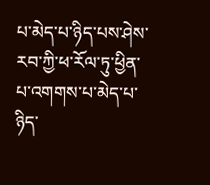པ་མེད་པ་ཉིད་པས་ཤེས་རབ་ཀྱི་ཕ་རོལ་ཏུ་ཕྱིན་པ་འགགས་པ་མེད་པ་ཉིད་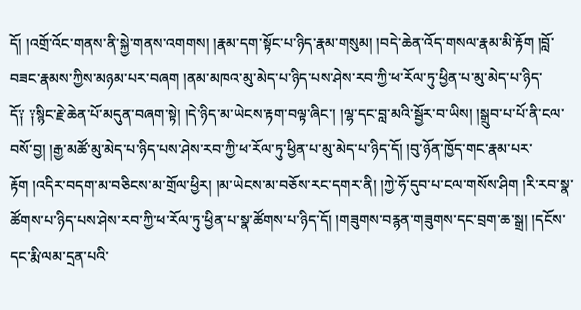དོ། །འགྲོ་འོང་གནས་ནི་སྐྱེ་གནས་འགགས། །རྣམ་དག་སྟོང་པ་ཉིད་རྣམ་གསུམ། །བདེ་ཆེན་འོད་གསལ་རྣམ་མི་རྟོག །བློ་བཟང་རྣམས་ཀྱིས་མཉམ་པར་བཞག །ནམ་མཁའ་མུ་མེད་པ་ཉིད་པས་ཤེས་རབ་ཀྱི་ཕ་རོལ་ཏུ་ཕྱིན་པ་མུ་མེད་པ་ཉིད་དོ༑ ༑སྙིང་རྗེ་ཆེན་པོ་མདུན་བཞག་སྟེ། །དེ་ཉིད་མ་ཡེངས་རྟག་བལྟ་ཞིང་། །ལྷ་དང་བླ་མའི་སྦྱོར་བ་ཡིས། །སྒྲུབ་པ་པོ་ནི་ངལ་བསོ་བྱ། །རྒྱ་མཚོ་མུ་མེད་པ་ཉིད་པས་ཤེས་རབ་ཀྱི་ཕ་རོལ་ཏུ་ཕྱིན་པ་མུ་མེད་པ་ཉིད་དོ། །བུ་ཉོན་ཁྱོད་གང་རྣམ་པར་རྟོག །འདིར་བདག་མ་བཅིངས་མ་གྲོལ་ཕྱིར། །མ་ཡེངས་མ་བཅོས་རང་དགར་ནི། །ཀྱེ་ཧོ་དུབ་པ་ངལ་གསོས་ཤིག །རི་རབ་སྣ་ཚོགས་པ་ཉིད་པས་ཤེས་རབ་ཀྱི་ཕ་རོལ་ཏུ་ཕྱིན་པ་སྣ་ཚོགས་པ་ཉིད་དོ། །གཟུགས་བརྙན་གཟུགས་དང་བྲག་ཆ་སྒྲ། །དངོས་དང་རྨི་ལམ་དྲན་པའི་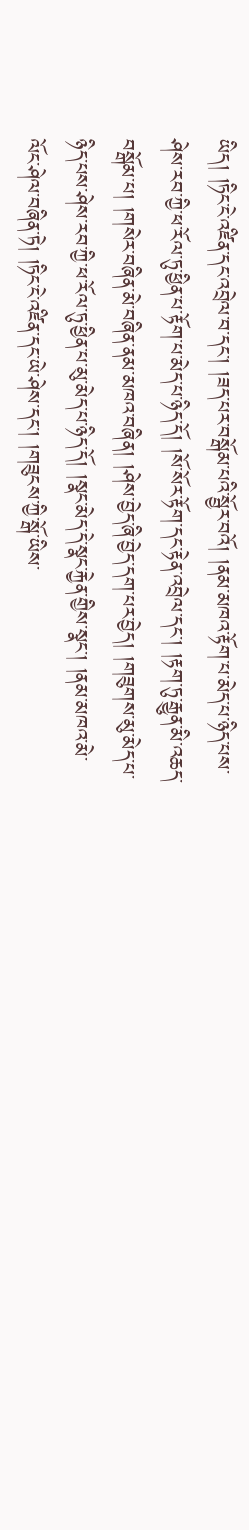ཡིད། །ཏིང་ངེ་འཛིན་དང་འབྲེལ་བ་དང་། །ཟད་པར་བསྒོམ་པའི་སྦྱོར་བའོ། །ནམ་མཁའ་རྟོག་པ་མེད་པ་ཉིད་པས་ཤེས་རབ་ཀྱི་ཕ་རོལ་ཏུ་ཕྱིན་པ་རྟོག་པ་མེད་པ་ཉིད་དོ། །སོ་སོར་རྟོག་དང་རྟེན་འབྲེལ་དང་། །རྟག་ཏུ་རྒྱུན་མི་འཆད་བསྒོམ་པ། །གསེར་བཞིན་མེ་བཞིན་ནམ་མཁའ་བཞིན། །ཤེས་བྱེད་ཞི་བྱེད་དག་པར་བྱེད། །གཟུགས་མུ་མེད་པ་ཉིད་པས་ཤེས་རབ་ཀྱི་ཕ་རོལ་ཏུ་ཕྱིན་པ་མུ་མེད་པ་ཉིད་དོ། །སྣང་མེད་དེ་སྣང་རྐྱེན་གྱིས་སྣང་། །ནམ་མཁའ་མེ་ལོང་ཤེལ་བཞིན་ཏེ། །ཏིང་ངེ་འཛིན་དང་ཡེ་ཤེས་དང་། །གཟུངས་ཀྱི་སྒོ་ཡིས་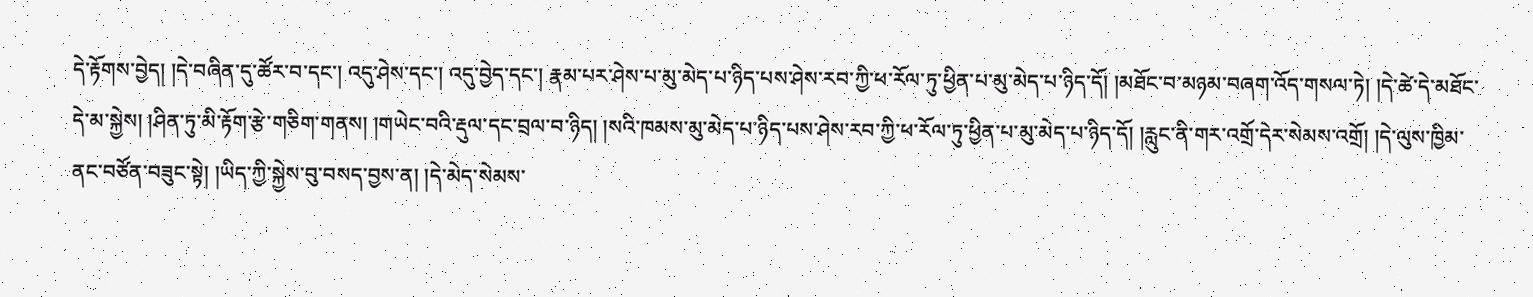དེ་རྟོགས་བྱེད། །དེ་བཞིན་དུ་ཚོར་བ་དང་། འདུ་ཤེས་དང་། འདུ་བྱེད་དང་། རྣམ་པར་ཤེས་པ་མུ་མེད་པ་ཉིད་པས་ཤེས་རབ་ཀྱི་ཕ་རོལ་ཏུ་ཕྱིན་པ་མུ་མེད་པ་ཉིད་དོ། །མཐོང་བ་མཉམ་བཞག་འོད་གསལ་ཏེ། །དེ་ཚེ་དེ་མཐོང་དེ་མ་སྐྱེས། །ཤིན་ཏུ་མི་རྟོག་རྩེ་གཅིག་གནས། །གཡེང་བའི་རྡུལ་དང་བྲལ་བ་ཉིད། །སའི་ཁམས་མུ་མེད་པ་ཉིད་པས་ཤེས་རབ་ཀྱི་ཕ་རོལ་ཏུ་ཕྱིན་པ་མུ་མེད་པ་ཉིད་དོ། །རླུང་ནི་གར་འགྲོ་དེར་སེམས་འགྲོ། །དེ་ལུས་ཁྱིམ་ནང་བཙོན་བཟུང་སྟེ། །ཡིད་ཀྱི་སྐྱེས་བུ་བསད་བྱས་ན། །དེ་མེད་སེམས་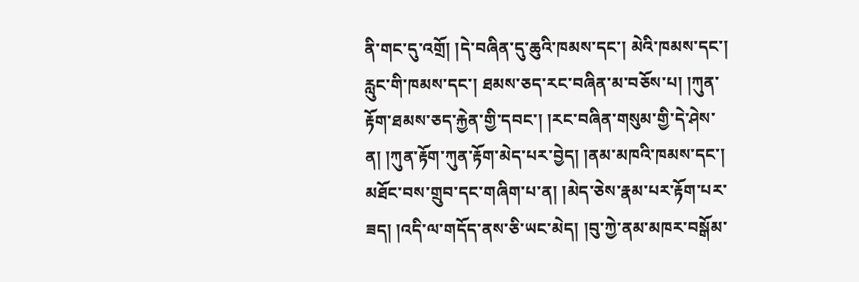ནི་གང་དུ་འགྲོ། །དེ་བཞིན་དུ་ཆུའི་ཁམས་དང་། མེའི་ཁམས་དང་། རླུང་གི་ཁམས་དང་། ཐམས་ཅད་རང་བཞིན་མ་བཅོས་པ། །ཀུན་རྟོག་ཐམས་ཅད་རྐྱེན་གྱི་དབང་། །རང་བཞིན་གསུམ་གྱི་དེ་ཤེས་ན། །ཀུན་རྟོག་ཀུན་རྟོག་མེད་པར་བྱེད། །ནམ་མཁའི་ཁམས་དང་། མཐོང་བས་གྲུབ་དང་གཞིག་པ་ན། །མེད་ཅེས་རྣམ་པར་རྟོག་པར་ཟད། །འདི་ལ་གདོད་ནས་ཅི་ཡང་མེད། །བུ་ཀྱེ་ནམ་མཁར་བསྒོམ་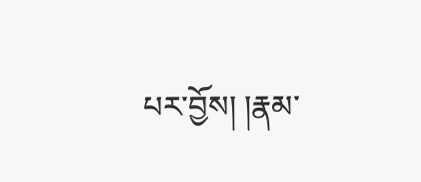པར་བྱོས། །རྣམ་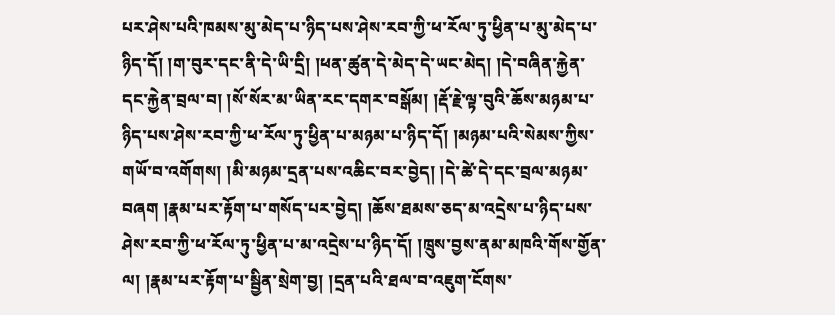པར་ཤེས་པའི་ཁམས་མུ་མེད་པ་ཉིད་པས་ཤེས་རབ་ཀྱི་ཕ་རོལ་ཏུ་ཕྱིན་པ་མུ་མེད་པ་ཉིད་དོ། །ག་བུར་དང་ནི་དེ་ཡི་དྲི། །ཕན་ཚུན་དེ་མེད་དེ་ཡང་མེད། །དེ་བཞིན་རྐྱེན་དང་རྐྱེན་བྲལ་བ། །སོ་སོར་མ་ཡིན་རང་དགར་བསྒོམ། །རྡོ་རྗེ་ལྟ་བུའི་ཆོས་མཉམ་པ་ཉིད་པས་ཤེས་རབ་ཀྱི་ཕ་རོལ་ཏུ་ཕྱིན་པ་མཉམ་པ་ཉིད་དོ། །མཉམ་པའི་སེམས་ཀྱིས་གཡོ་བ་འགོགས། །མི་མཉམ་དྲན་པས་འཆིང་བར་བྱེད། །དེ་ཚེ་དེ་དང་བྲལ་མཉམ་བཞག །རྣམ་པར་རྟོག་པ་གསོད་པར་བྱེད། །ཆོས་ཐམས་ཅད་མ་འདྲེས་པ་ཉིད་པས་ཤེས་རབ་ཀྱི་ཕ་རོལ་ཏུ་ཕྱིན་པ་མ་འདྲེས་པ་ཉིད་དོ། །ཁྲུས་བྱས་ནམ་མཁའི་གོས་གྱོན་ལ། །རྣམ་པར་རྟོག་པ་སྦྱིན་སྲེག་བྱ། །དྲན་པའི་ཐལ་བ་འཇུག་ངོགས་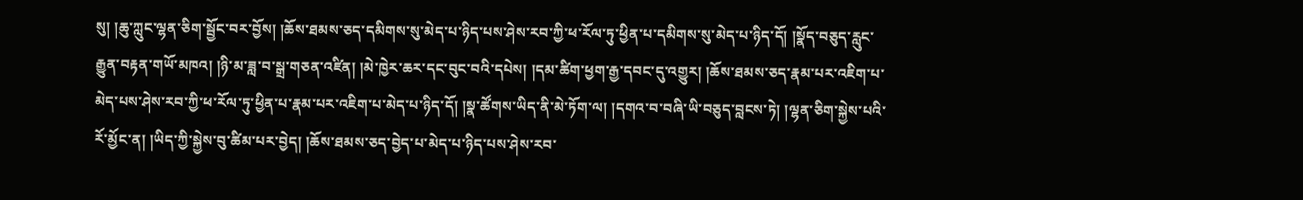སུ། །ཆུ་ཀླུང་ལྷན་ཅིག་སྦྱོང་བར་བྱོས། །ཆོས་ཐམས་ཅད་དམིགས་སུ་མེད་པ་ཉིད་པས་ཤེས་རབ་ཀྱི་ཕ་རོལ་ཏུ་ཕྱིན་པ་དམིགས་སུ་མེད་པ་ཉིད་དོ། །སྣོད་བཅུད་རླུང་རྒྱུན་བརྟན་གཡོ་མཁའ། །ཉི་མ་ཟླ་བ་སྒྲ་གཅན་འཛིན། །མེ་ཁྱེར་ཆར་དང་བུང་བའི་དཔེས། །དམ་ཚིག་ཕྱག་རྒྱ་དབང་དུ་འགྱུར། །ཆོས་ཐམས་ཅད་རྣམ་པར་འཇིག་པ་མེད་པས་ཤེས་རབ་ཀྱི་ཕ་རོལ་ཏུ་ཕྱིན་པ་རྣམ་པར་འཇིག་པ་མེད་པ་ཉིད་དོ། །སྣ་ཚོགས་ཡིད་ནི་མེ་ཏོག་ལ། །དགའ་བ་བཞི་ཡི་བཅུད་བླངས་ཏེ། །ལྷན་ཅིག་སྐྱེས་པའི་རོ་མྱོང་ན། །ཡིད་ཀྱི་སྐྱེས་བུ་ཚིམ་པར་བྱེད། །ཆོས་ཐམས་ཅད་བྱེད་པ་མེད་པ་ཉིད་པས་ཤེས་རབ་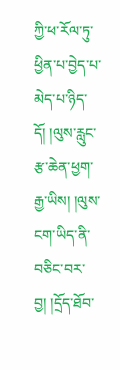ཀྱི་ཕ་རོལ་ཏུ་ཕྱིན་པ་བྱེད་པ་མེད་པ་ཉིད་དོ། །ལུས་རླུང་རྩ་ཆེན་ཕྱག་རྒྱ་ཡིས། །ལུས་ངག་ཡིད་ནི་བཅིང་བར་བྱ། །དྲོད་ཐོབ་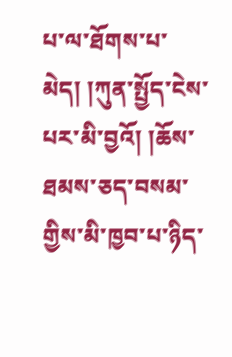པ་ལ་ཐོགས་པ་མེད། །ཀུན་སྤྱོད་ངེས་པར་མི་བྱའོ། །ཆོས་ཐམས་ཅད་བསམ་གྱིས་མི་ཁྱབ་པ་ཉིད་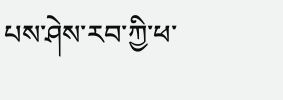པས་ཤེས་རབ་ཀྱི་ཕ་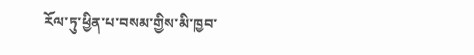རོལ་ཏུ་ཕྱིན་པ་བསམ་གྱིས་མི་ཁྱབ་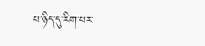པ་ཉིད་དུ་རིག་པར་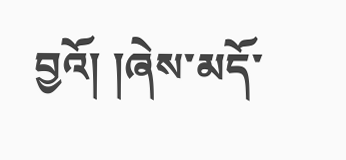བྱའོ། །ཞེས་མདོ་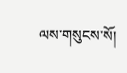ལས་གསུངས་སོ།